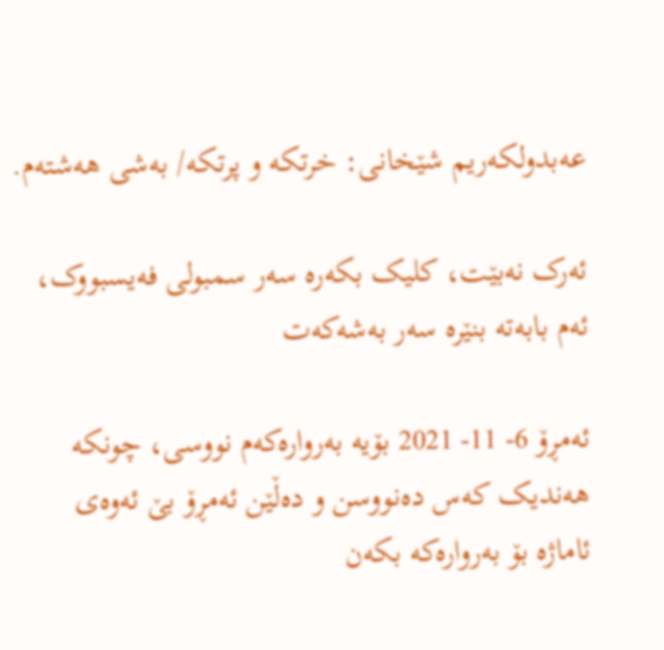عەبدولکەریم شێخانی: خرتکە و پرتکە/ بەشی هەشتەم.

ئەرک نەبێت، کلیک بکەرە سەر سمبولی فەیسبووک، ئەم بابەتە بنێرە سەر بەشەکەت

ئەمڕۆ 6- 11- 2021 بۆیە بەروارەکەم نووسی، چونکە هەندیک کەس دەنووسن و دەڵێن ئەمڕۆ بێ ئەوەی ئاماژە بۆ بەروارەکە بکەن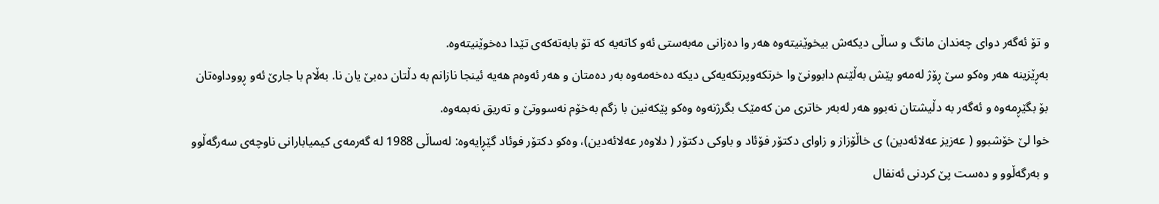و تۆ ئەگەر دوای چەندان مانگ و ساڵی دیکەش بیخوێنیتەوە هەر وا دەزانی مەبەستی ئەو کاتەیە کە تۆ بابەتەکەى تێدا دەخوێنیتەوە.
بەڕێزینە هەر وەکو سێ ڕۆژ لەمەو پێش بەڵێنم دابوونێ وا خرتکەوپرتکەیەکی دیکە دەخەمەوە بەر دەمتان و هەر ئەوەم هەیە ئینجا نازانم بە دڵتان دەبێ یان نا. بەڵام با جارێ ئەو ڕووداوەتان بۆ بگێڕمەوە و ئەگەر بە دڵیشتان نەبوو هەر لەبەر خاتری من کەمێک بگرژنەوە وەکو پێکەنین با زگم بەخۆم نەسووتێ و تەریق نەبمەوە.
خوا لێ خۆشبوو ( عەزیز عەلائەدین) ی خاڵۆزاز و زاوای دکتۆر فۆئاد و باوکی دکتۆر ( دلاوەر عەلائەدین)، وەکو دکتۆر فوئاد گێڕایەوە: لەساڵی 1988 لە گەرمەی کیمیابارانی ناوچەی سەرگەڵوو و بەرگەڵوو و دەست پێ کردنی ئەنفال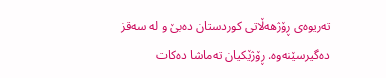تەریوەی ڕۆژهەڵاتی کوردستان دەبێ و لە سەقز دەگیرسێنەوە. ڕۆژێکیان تەماشا دەکات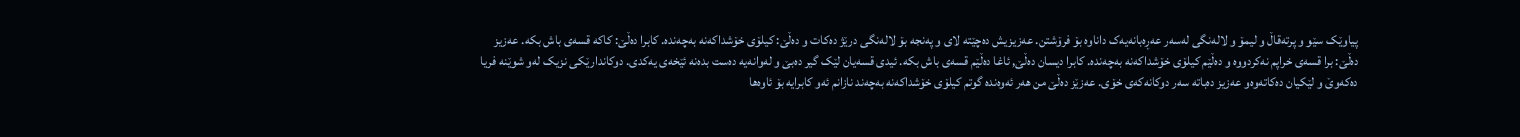پیاوێک سێو و پرتەقاڵ و لیمۆ و لالەنگی لەسەر عەڕەبانەیەک داناوە بۆ فرۆشتن. عەزیزیش دەچێتە لای و پەنجە بۆ لالەنگی درێژ دەکات و دەڵێ: کیلۆی خۆشداکەنە بەچەندە. کابرا دەڵێ: کاکە قسەی باش بکە. عەزیز دەڵێ: برا قسەی خراپم نەکردووە و دەڵێم کیلۆی خۆشداکەنە بەچەندە. کابرا دیسان دەڵێ, ئاغا دەڵێم قسەی باش بکە. ئیدى قسەیان لێک گیر دەبێ و لەوانەیە دەست بدەنە ئێخەی یەکدی. دوکاندارێکی نزیک لەو شوێنە فریا دەکەوێ و لێکیان دەکاتەوەو عەزیز دەباتە سەر دوکانەکەی خۆی. عەزێز دەڵێ من هەر ئەوەندە گوتم کیلۆی خۆشداکەنە بەچەند نازانم ئەو کابرایە بۆ ئاوەها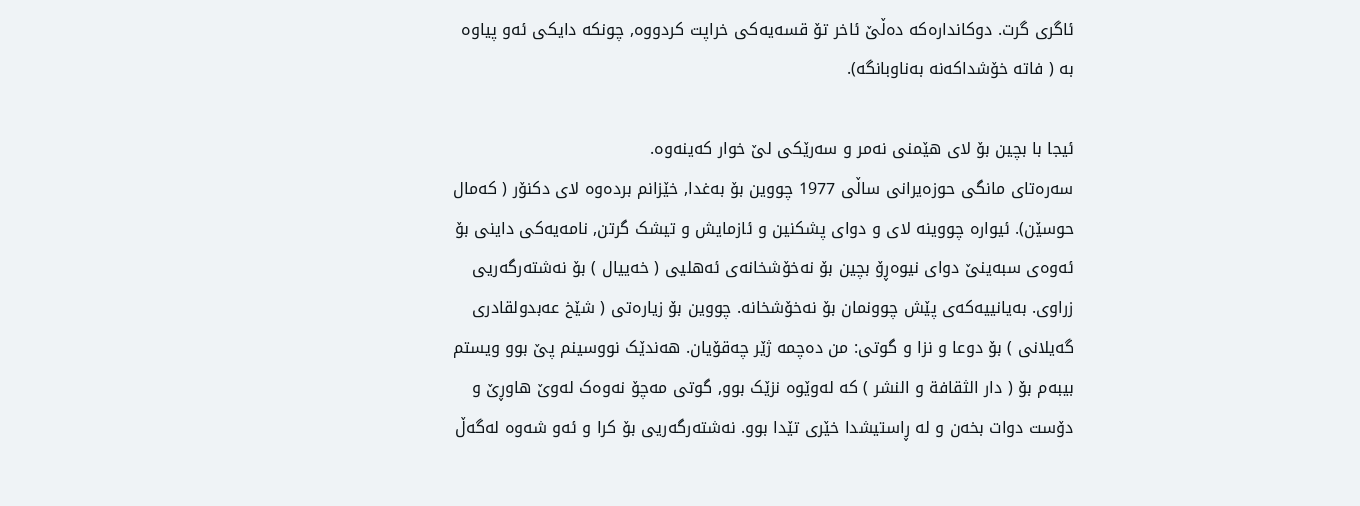ئاگری گرت. دوکاندارەکە دەڵێ ئاخر تۆ قسەیەکی خراپت کردووە, چونکە دایکى ئەو پیاوە بە ( فاتە خۆشداکەنە بەناوبانگە).

ئیجا با بچین بۆ لای هێمنى نەمر و سەرێکی لێ خوار کەینەوە.
سەرەتای مانگی حوزەیرانی ساڵی 1977 چووین بۆ بەغدا, خێزانم بردەوە لای دکنۆر ( کەمال حوسێن). ئیوارە چووینە لای و دواى پشکنین و ئازمایش و تیشک گرتن, نامەیەکی داینی بۆ ئەوەی سبەینێ دوای نیوەڕۆ بچین بۆ نەخۆشخانەی ئەهلیی ( خەییال ) بۆ نەشتەرگەریی زراوی. بەیانییەکەی پێش چوونمان بۆ نەخۆشخانە. چووین بۆ زیارەتی ( شێخ عەبدولقادری گەیلانی ) بۆ دوعا و نزا و گوتی: من دەچمە ژێر چەقۆیان. هەندێک نووسینم پێ بوو ویستم بیبەم بۆ ( دار الثقافة و النشر ) کە لەوێوە نزێک بوو, گوتی مەچۆ نەوەک لەوێ هاوڕێ و دۆست دوات بخەن و لە ڕاستیشدا خێری تێدا بوو. نەشتەرگەریی بۆ کرا و ئەو شەوە لەگەڵ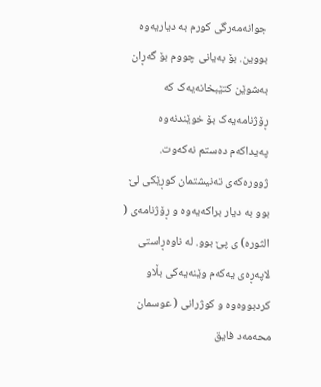جوانەمەرگی کورم بە دیاریەوە بووین. بۆ بەیانی چووم بۆ گەڕان بەشوێن کتێبخانەیەک کە ڕۆژنامەیەک بۆ خوێندنەوە پەیداکەم دەستم نەکەوت. ژوورەکەی تەنیشتمان کوڕێکی لێ بوو بە دیار براکەیەوە و ڕۆژنامەی ( الثورە) ی پێ بوو. لە ناوەڕاستی لاپەڕەی یەکەم وێنەیەکی بڵاو کردبووەوە و کوژرانی ( عوسمان محەمەد فایق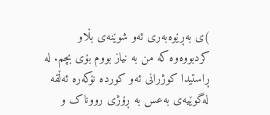)ی بەڕێوەبەری ئەو شوێنەی بڵاو کردبووەوە کە من بە نیاز بووم بۆی بچم. لە ڕاستیدا کوژرانی ئەو کوردە نۆکەرە ئەڵقە لەگوێیەى بەعس بە ڕۆژى رووناک و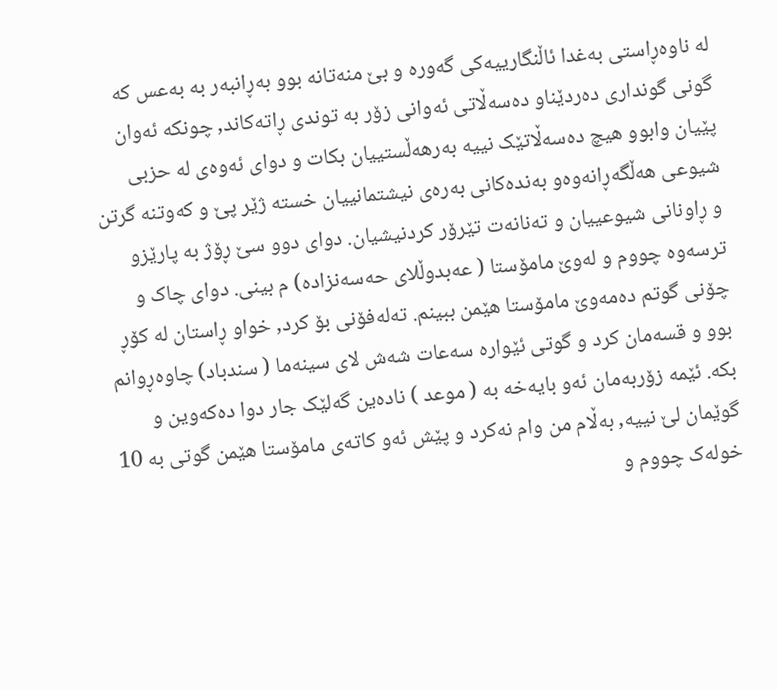لە ناوەڕاستی بەغدا ئاڵنگارییەکی گەورە و بێ منەتانە بوو بەڕانبەر بە بەعس کە گونی گونداری دەردێناو دەسەڵاتی ئەوانی زۆر بە توندی ڕاتەکاند, چونکە ئەوان پێیان وابوو هیچ دەسەڵاتێک نییە بەرهەڵستییان بکات و دوای ئەوەی لە حزبی شیوعی هەڵگەڕانەوەو بەندەکانی بەرەی نیشتمانییان خستە ژێر پێ و کەوتنە گرتن و ڕاونانی شیوعییان و تەنانەت تێرۆر کردنیشیان. دواى دوو سێ ڕۆژ بە پارێزو ترسەوە چووم و لەوێ مامۆستا ( عەبدوڵلای حەسەنزادە) م بینی. دوای چاک و چۆنی گوتم دەمەوێ مامۆستا هێمن ببینم. تەلەفۆنی بۆ کرد, خواو ڕاستان لە کۆڕ بوو و قسەمان کرد و گوتی ئێوارە سەعات شەش لای سینەما ( سندباد) چاوەڕوانم بکە. ئێمە زۆربەمان ئەو بایەخە بە ( موعد ) نادەین گەلێک جار دوا دەکەوین و گوێمان لێ نییە, بەڵام من وام نەکرد و پێش ئەو کاتەی مامۆستا هێمن گوتی بە 10 خولەک چووم و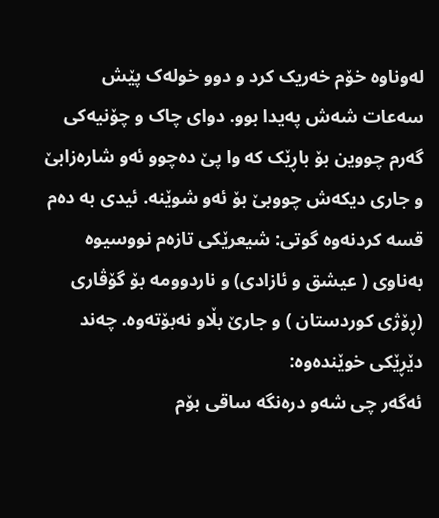لەوناوە خۆم خەریک کرد و دوو خولەک پێش سەعات شەش پەیدا بوو. دوای چاک و چۆنیەکی گەرم چووین بۆ باڕێک کە وا پێ دەچوو ئەو شارەزابێ و جاری دیکەش چووبێ بۆ ئەو شوێنە. ئیدی بە دەم قسە کردنەوە گوتی: شیعرێکی تازەم نووسیوە بەناوی ( عیشق و ئازادی) و ناردوومە بۆ گۆڤاری (ڕۆژی کوردستان ) و جارێ بڵاو نەبۆتەوە. چەند دێڕێکی خوێندەوە:
ئەگەر چی شەو درەنگە ساقی بۆم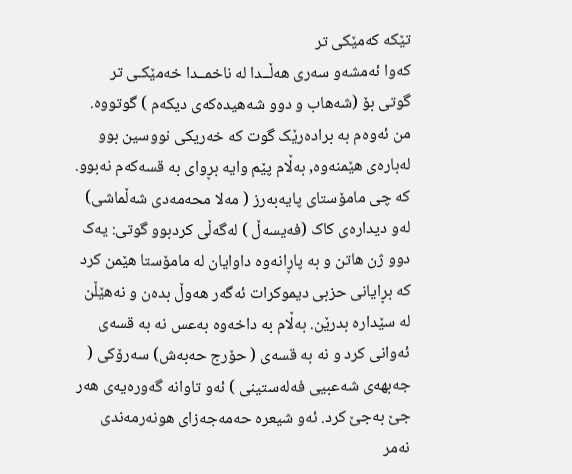تێکە کەمێکی تر
کەوا ئەمشەو سەری هەڵــدا لە ناخمــدا خەمێکـی تر
گوتی بۆ (شەهاب و دوو شەهیدەکەی دیکەم ) گوتووە. من ئەوەم بە برادەرێک گوت کە خەریکی نووسین بوو لەبارەی هێمنەوە, بەڵام پێم وایە بڕوای بە قسەکەم نەبوو. کە چى مامۆستای پایەبەرز ( مەلا محەمەدی شەڵماشی) لەو دیدارەی کاک (فەیسەڵ ) لەگەڵی کردبوو گوتی: یەک دوو ژن هاتن و بە پاڕانەوە داوایان لە مامۆستا هێمن کرد کە بڕایانی حزبی دیموکرات ئەگەر هەوڵ بدەن و نەهێڵن لە سێدارە بدرێن. بەڵام بە داخەوە بەعس نە بە قسەی ئەوانی کرد و نە بە قسەی ( حۆرج حەبەش) سەرۆکی ( جەبهەی شەعبیی فەلەستینی ) ئەو تاوانە گەورەیەی هەر جێ بەجێ کرد. ئەو شیعرە حەمەجەزای هونەرمەندی نەمر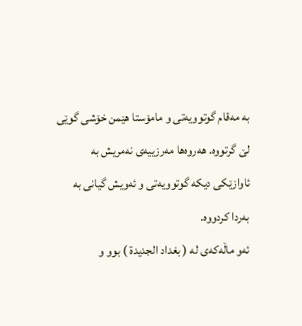بە مەقام گوتوویەتی و مامۆستا هێمن خۆشی گوێی لێ گرتووە. هەروەها مەرزییەی نەمریش بە ئاوازێکی دیکە گوتوویەتی و ئەویش گیانی بە بەردا کردووە.
ئەو ماڵەکەی لە ( بغداد الجدیدة ) بوو و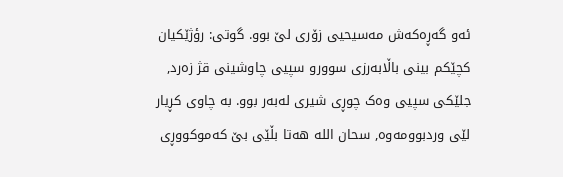ئەو گەڕەکەش مەسیحیی زۆری لێ بوو. گوتی: رؤژێکیان کچێکم بینی باڵابەرزى سوورو سپیی چاوشینی قژ زەرد, جلێکی سپیی وەک چوڕی شیری لەبەر بوو. بە چاوى کڕیار لێی وردبوومەوە, سحان اللە هەتا بڵێی بێ کەموکووڕی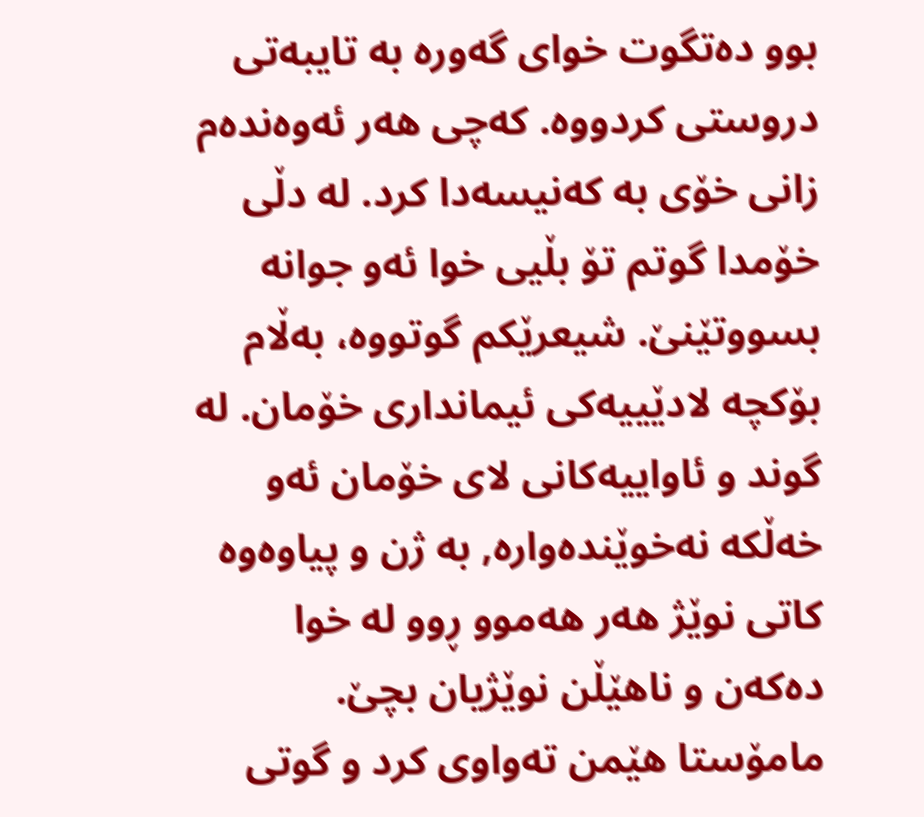بوو دەتگوت خوای گەورە بە تایبەتی دروستى کردووە. کەچی هەر ئەوەندەم زانی خۆی بە کەنیسەدا کرد. لە دڵی خۆمدا گوتم تۆ بڵیى خوا ئەو جوانە بسووتێنێ. شیعرێکم گوتووە، بەڵام بۆکچە لادێییەکی ئیمانداری خۆمان. لە گوند و ئاواییەکانی لاى خۆمان ئەو خەڵکە نەخوێندەوارە, بە ژن و پیاوەوە کاتی نوێژ هەر هەموو ڕوو لە خوا دەکەن و ناهێڵن نوێژیان بچێ. مامۆستا هێمن تەواوی کرد و گوتی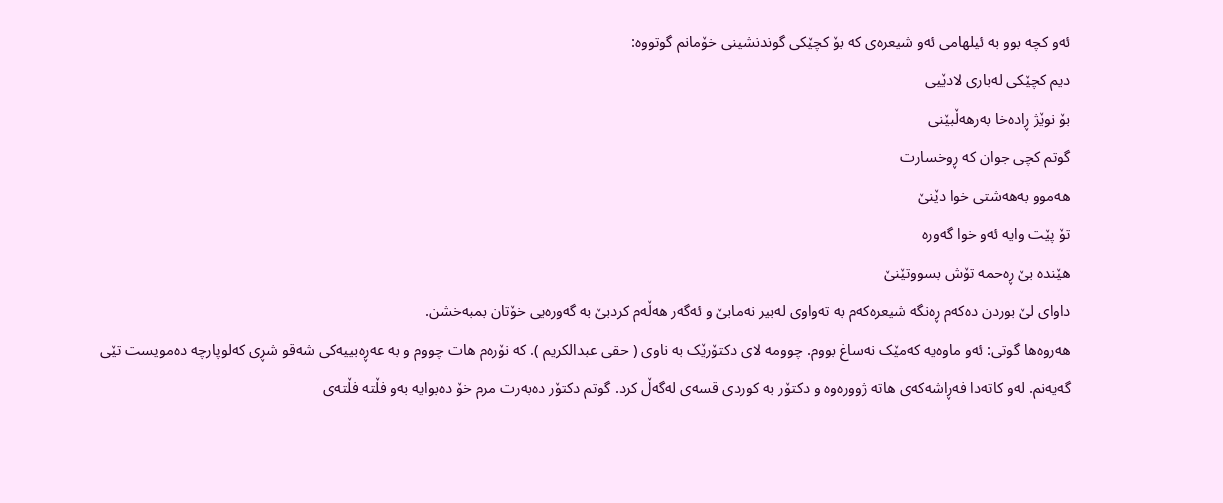ئەو کچە بوو بە ئیلهامی ئەو شیعرەی کە بۆ کچێکی گوندنشینی خۆمانم گوتووە:
دیم کچێکی لەباری لادێیی
بۆ نوێژ ڕادەخا بەرهەڵبێنی
گوتم کچی جوان کە ڕوخسارت
هەموو بەهەشتی خوا دێنێ
تۆ پێت وایە ئەو خوا گەورە
هێندە بێ ڕەحمە تۆش بسووتێنێ
داوای لێ بوردن دەکەم ڕەنگە شیعرەکەم بە تەواوی لەبیر نەمابێ و ئەگەر هەڵەم کردبێ بە گەورەیی خۆتان بمبەخشن.
هەروەها گوتی: ئەو ماوەیە کەمێک نەساغ بووم. چوومە لای دکتۆرێک بە ناوی ( حقی عبدالکریم ). کە نۆرەم هات چووم و بە عەڕەبییەکی شەقو شڕی کەلوپارچە دەمویست تێی گەیەنم. لەو کاتەدا فەڕاشەکەی هاتە ژوورەوە و دکتۆر بە کوردی قسەی لەگەڵ کرد. گوتم دکتۆر دەبەرت مرم خۆ دەبوایە بەو فڵتە فڵتەی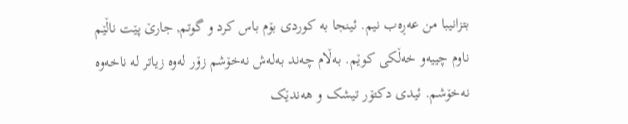بتزانیبا من عەڕەب نیم. ئینجا بە کوردی بۆم باس کرد و گوتم, جارێ پێت ناڵێم ناوم چییەو خەڵکی کوێم. بەڵام چەند بەلەش نەخۆشم زۆر لەوە زیاتر لە ناخەوە نەخۆشم. ئیدى دکتۆر تیشک و هەندێک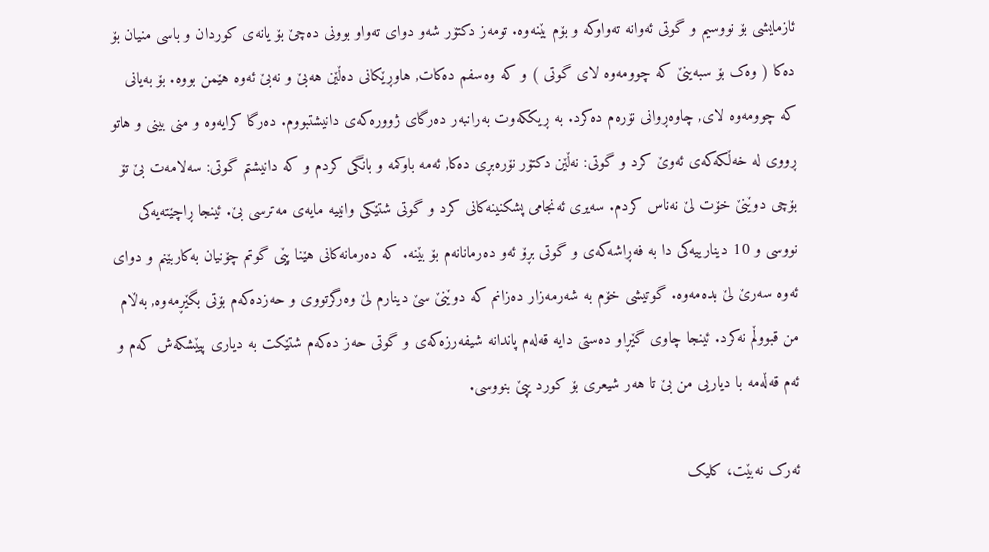ئازمایشی بۆ نووسیم و گوتی ئەوانە تەواوکە و بۆم بێنەوە. تومەز دکتۆر شەو دواى تەواو بوونی دەچێ بۆ یانەی کوردان و باسی منیان بۆ دەکا ( وەک بۆ سبەینێ کە چوومەوە لاى گوتی ) و کە وەسفم دەکات, هاوڕێکانی دەڵێن هەبێ و نەبێ ئەوە هێمن بووە. بۆ بەیانی کە چوومەوە لای, چاوەڕوانی نۆرەم دەکرد. بە ڕیککەوت بەرانبەر دەرگای ژوورەکەی دانیشتبووم. دەرگا کرایەوە و منی بینی و هاتو ڕووى لە خەڵکەکەی ئەوێ کرد و گوتی: نەڵێن دکتۆر نۆرەبڕی دەکا, ئەمە باوکمە و بانگی کردم و کە دانیشتم گوتی: سەلامەت بێ تۆ بۆچی دوێنێ خۆت لێ نەناس کردم. سەیری ئەنجامی پشکنینەکانی کرد و گوتی شتێکی وانییە مایەى مەترسی بێ. ئینجا ڕاچێتەیەکى نووسی و 10 دینارییەکی دا بە فەڕاشەکەی و گوتی بڕۆ ئەو دەرمانانەم بۆ بێنە. کە دەرمانەکانی هێنا پێی گوتم چۆنیان بەکاربێنم و دواى ئەوە سەرێ لێ بدەمەوە. گوتیشی خۆم بە شەرمەزار دەزانم کە دوێنێ سێ دینارم لێ وەرگرتووی و حەزدەکەم بۆتی بگێڕمەوە, بەڵام من قبووڵم نەکرد. ئینجا چاوی گێڕاو دەستی دایە قەلەم پاندانە شیفەرزەکەی و گوتی حەز دەکەم شتێکت بە دیاری پیێشکەش کەم و ئەم قەڵەمە با دیاریی من بێ تا هەر شیعری بۆ کورد یپێ بنووسی.

ئەرک نەبێت، کلیک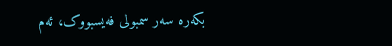بکەرە سەر سمبولی فەیسبووک، ئەم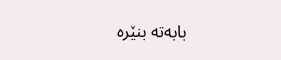بابەتە بنێرە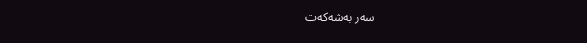سەر بەشەکەت